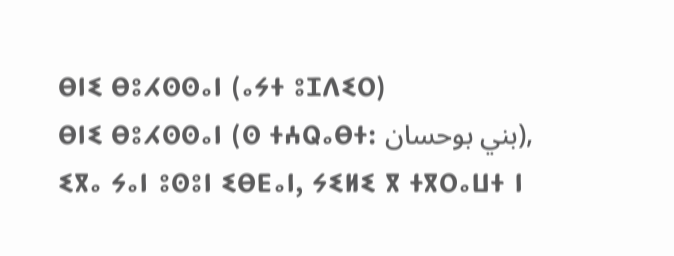ⴱⵏⵉ ⴱⵓⵃⵙⵙⴰⵏ (ⴰⵢⵜ ⵓⵊⴷⵉⵔ)
ⴱⵏⵉ ⴱⵓⵃⵙⵙⴰⵏ (ⵙ ⵜⵄⵕⴰⴱⵜ: بني بوحسان), ⵉⴳⴰ ⵢⴰⵏ ⵓⵙⵓⵏ ⵉⴱⴹⴰⵏ, ⵢⵉⵍⵉ ⴳ ⵜⴳⵔⴰⵡⵜ ⵏ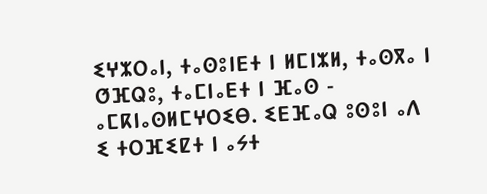ⵉⵖⵣⵔⴰⵏ, ⵜⴰⵙⵓⵏⴹⵜ ⵏ ⵍⵎⵏⵣⵍ, ⵜⴰⵙⴳⴰ ⵏ ⵚⴼⵕⵓ, ⵜⴰⵎⵏⴰⴹⵜ ⵏ ⴼⴰⵙ - ⴰⵎⴽⵏⴰⵙⵍⵎⵖⵔⵉⴱ. ⵉⴹⴼⴰⵕ ⵓⵙⵓⵏ ⴰⴷ ⵉ ⵜⵔⴼⵉⵇⵜ ⵏ ⴰⵢⵜ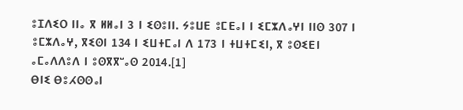ⵓⵊⴷⵉⵔ ⵏⵏⴰ ⴳ ⵍⵍⴰⵏ 3 ⵏ ⵉⵙⵓⵏⵏ. ⵢⵓⵡⴹ ⵓⵎⴹⴰⵏ ⵏ ⵉⵎⵣⴷⴰⵖⵏ ⵏⵏⵙ 307 ⵏ ⵓⵎⵣⴷⴰⵖ, ⴳⵉⵙⵏ 134 ⵏ ⵉⵡⵜⵎⴰⵏ ⴷ 173 ⵏ ⵜⵡⵜⵎⵉⵏ, ⴳ ⵓⵙⵉⴹⵏ ⴰⵎⴰⴷⴷⵓⴷ ⵏ ⵓⵙⴳⴳⵯⴰⵙ 2014.[1]
ⴱⵏⵉ ⴱⵓⵃⵙⵙⴰⵏ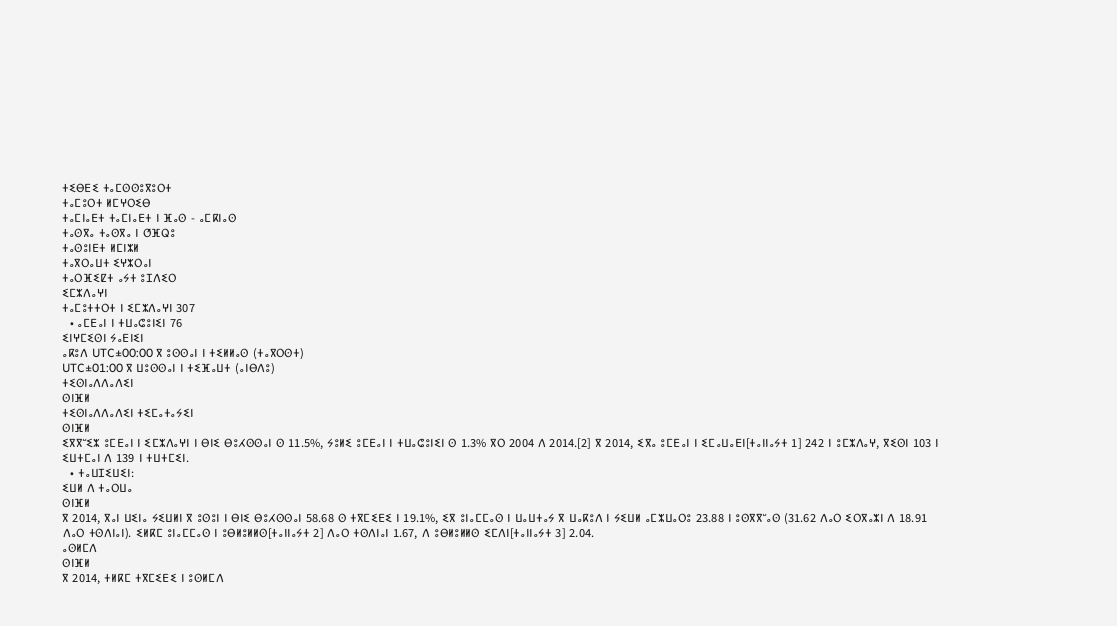ⵜⵉⴱⴹⵉ ⵜⴰⵎⵙⵙⵓⴳⵓⵔⵜ
ⵜⴰⵎⵓⵔⵜ ⵍⵎⵖⵔⵉⴱ
ⵜⴰⵎⵏⴰⴹⵜ ⵜⴰⵎⵏⴰⴹⵜ ⵏ ⴼⴰⵙ - ⴰⵎⴽⵏⴰⵙ
ⵜⴰⵙⴳⴰ ⵜⴰⵙⴳⴰ ⵏ ⵚⴼⵕⵓ
ⵜⴰⵙⵓⵏⴹⵜ ⵍⵎⵏⵣⵍ
ⵜⴰⴳⵔⴰⵡⵜ ⵉⵖⵣⵔⴰⵏ
ⵜⴰⵔⴼⵉⵇⵜ ⴰⵢⵜ ⵓⵊⴷⵉⵔ
ⵉⵎⵣⴷⴰⵖⵏ
ⵜⴰⵎⵓⵜⵜⵔⵜ ⵏ ⵉⵎⵣⴷⴰⵖⵏ 307
  • ⴰⵎⴹⴰⵏ ⵏ ⵜⵡⴰⵛⵓⵏⵉⵏ 76
ⵉⵏⵖⵎⵉⵙⵏ ⵢⴰⴹⵏⵉⵏ
ⴰⴽⵓⴷ UTC±00:00 ⴳ ⵓⵙⵙⴰⵏ ⵏ ⵜⵉⵍⵍⴰⵙ (ⵜⴰⴳⵔⵙⵜ)
UTC±01:00 ⴳ ⵡⵓⵙⵙⴰⵏ ⵏ ⵜⵉⴼⴰⵡⵜ (ⴰⵏⴱⴷⵓ)
ⵜⵉⵙⵏⴰⴷⴷⴰⴷⵉⵏ
ⵙⵏⴼⵍ
ⵜⵉⵙⵏⴰⴷⴷⴰⴷⵉⵏ ⵜⵉⵎⴰⵜⴰⵢⵉⵏ
ⵙⵏⴼⵍ
ⵉⴳⴳⵯⵉⵣ ⵓⵎⴹⴰⵏ ⵏ ⵉⵎⵣⴷⴰⵖⵏ ⵏ ⴱⵏⵉ ⴱⵓⵃⵙⵙⴰⵏ ⵙ 11.5%, ⵢⵓⵍⵉ ⵓⵎⴹⴰⵏ ⵏ ⵜⵡⴰⵛⵓⵏⵉⵏ ⵙ 1.3% ⴳⵔ 2004 ⴷ 2014.[2] ⴳ 2014, ⵉⴳⴰ ⵓⵎⴹⴰⵏ ⵏ ⵉⵎⴰⵡⴰⴹⵏ[ⵜⴰⵏⵏⴰⵢⵜ 1] 242 ⵏ ⵓⵎⵣⴷⴰⵖ, ⴳⵉⵙⵏ 103 ⵏ ⵉⵡⵜⵎⴰⵏ ⴷ 139 ⵏ ⵜⵡⵜⵎⵉⵏ.
  • ⵜⴰⵡⵊⵉⵡⵉⵏ:
ⵉⵡⵍ ⴷ ⵜⴰⵔⵡⴰ
ⵙⵏⴼⵍ
ⴳ 2014, ⴳⴰⵏ ⵡⵉⵏⴰ ⵢⵉⵡⵍⵏ ⴳ ⵓⵙⵓⵏ ⵏ ⴱⵏⵉ ⴱⵓⵃⵙⵙⴰⵏ 58.68 ⵙ ⵜⴳⵎⵉⴹⵉ ⵏ 19.1%, ⵉⴳ ⵓⵏⴰⵎⵎⴰⵙ ⵏ ⵡⴰⵡⵜⴰⵢ ⴳ ⵡⴰⴽⵓⴷ ⵏ ⵢⵉⵡⵍ ⴰⵎⵣⵡⴰⵔⵓ 23.88 ⵏ ⵓⵙⴳⴳⵯⴰⵙ (31.62 ⴷⴰⵔ ⵉⵔⴳⴰⵣⵏ ⴷ 18.91 ⴷⴰⵔ ⵜⵙⴷⵏⴰⵏ). ⵉⵍⴽⵎ ⵓⵏⴰⵎⵎⴰⵙ ⵏ ⵓⴱⵍⵓⵍⵍⵙ[ⵜⴰⵏⵏⴰⵢⵜ 2] ⴷⴰⵔ ⵜⵙⴷⵏⴰⵏ 1.67, ⴷ ⵓⴱⵍⵓⵍⵍⵙ ⵉⵎⴷⵏ[ⵜⴰⵏⵏⴰⵢⵜ 3] 2.04.
ⴰⵙⵍⵎⴷ
ⵙⵏⴼⵍ
ⴳ 2014, ⵜⵍⴽⵎ ⵜⴳⵎⵉⴹⵉ ⵏ ⵓⵙⵍⵎⴷ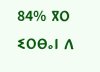84% ⴳⵔ ⵉⵔⴱⴰⵏ ⴷ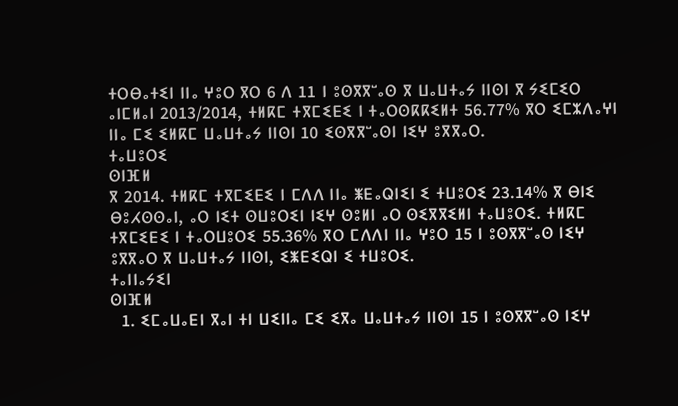ⵜⵔⴱⴰⵜⵉⵏ ⵏⵏⴰ ⵖⵓⵔ ⴳⵔ 6 ⴷ 11 ⵏ ⵓⵙⴳⴳⵯⴰⵙ ⴳ ⵡⴰⵡⵜⴰⵢ ⵏⵏⵙⵏ ⴳ ⵢⵉⵎⵉⵔ ⴰⵏⵎⵍⴰⵏ 2013/2014, ⵜⵍⴽⵎ ⵜⴳⵎⵉⴹⵉ ⵏ ⵜⴰⵔⵙⴽⴽⵉⵍⵜ 56.77% ⴳⵔ ⵉⵎⵣⴷⴰⵖⵏ ⵏⵏⴰ ⵎⵉ ⵉⵍⴽⵎ ⵡⴰⵡⵜⴰⵢ ⵏⵏⵙⵏ 10 ⵉⵙⴳⴳⵯⴰⵙⵏ ⵏⵉⵖ ⵓⴳⴳⴰⵔ.
ⵜⴰⵡⵓⵔⵉ
ⵙⵏⴼⵍ
ⴳ 2014. ⵜⵍⴽⵎ ⵜⴳⵎⵉⴹⵉ ⵏ ⵎⴷⴷ ⵏⵏⴰ ⵥⴹⴰⵕⵏⵉⵏ ⵉ ⵜⵡⵓⵔⵉ 23.14% ⴳ ⴱⵏⵉ ⴱⵓⵃⵙⵙⴰⵏ, ⴰⵔ ⵏⵉⵜ ⵙⵡⵓⵔⵉⵏ ⵏⵉⵖ ⵙⵓⵍⵏ ⴰⵔ ⵙⵉⴳⴳⵉⵍⵏ ⵜⴰⵡⵓⵔⵉ. ⵜⵍⴽⵎ ⵜⴳⵎⵉⴹⵉ ⵏ ⵜⴰⵔⵡⵓⵔⵉ 55.36% ⴳⵔ ⵎⴷⴷⵏ ⵏⵏⴰ ⵖⵓⵔ 15 ⵏ ⵓⵙⴳⴳⵯⴰⵙ ⵏⵉⵖ ⵓⴳⴳⴰⵔ ⴳ ⵡⴰⵡⵜⴰⵢ ⵏⵏⵙⵏ, ⵉⵥⴹⵉⵕⵏ ⵉ ⵜⵡⵓⵔⵉ.
ⵜⴰⵏⵏⴰⵢⵉⵏ
ⵙⵏⴼⵍ
  1. ⵉⵎⴰⵡⴰⴹⵏ ⴳⴰⵏ ⵜⵏ ⵡⵉⵏⵏⴰ ⵎⵉ ⵉⴳⴰ ⵡⴰⵡⵜⴰⵢ ⵏⵏⵙⵏ 15 ⵏ ⵓⵙⴳⴳⵯⴰⵙ ⵏⵉⵖ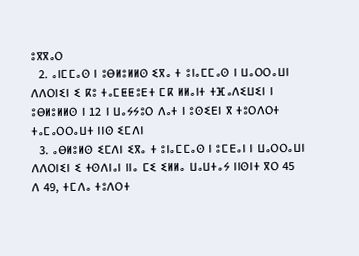ⵓⴳⴳⴰⵔ
  2. ⴰⵏⵎⵎⴰⵙ ⵏ ⵓⴱⵍⵓⵍⵍⵙ ⵉⴳⴰ ⵜ ⵓⵏⴰⵎⵎⴰⵙ ⵏ ⵡⴰⵔⵔⴰⵡⵏ ⴷⴷⵔⵏⵉⵏ ⵉ ⴽⵓ ⵜⴰⵎⵟⵟⵓⴹⵜ ⵎⴽ ⵍⵍⴰⵏⵜ ⵜⴼⴰⴷⵉⵡⵉⵏ ⵏ ⵓⴱⵍⵓⵍⵍⵙ ⵏ 12 ⵏ ⵡⴰⵢⵢⵓⵔ ⴷⴰⵜ ⵏ ⵓⵙⵉⴹⵏ ⴳ ⵜⵓⵔⴷⵔⵜ ⵜⴰⵎⴰⵔⵔⴰⵡⵜ ⵏⵏⵙ ⵉⵎⴷⵏ
  3. ⴰⴱⵍⵓⵍⵙ ⵉⵎⴷⵏ ⵉⴳⴰ ⵜ ⵓⵏⴰⵎⵎⴰⵙ ⵏ ⵓⵎⴹⴰⵏ ⵏ ⵡⴰⵔⵔⴰⵡⵏ ⴷⴷⵔⵏⵉⵏ ⵉ ⵜⵙⴷⵏⴰⵏ ⵏⵏⴰ ⵎⵉ ⵉⵍⵍⴰ ⵡⴰⵡⵜⴰⵢ ⵏⵏⵙⵏⵜ ⴳⵔ 45 ⴷ 49, ⵜⵎⴷⴰ ⵜⵓⴷⵔⵜ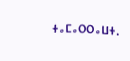ⵜⴰⵎⴰⵔⵔⴰⵡⵜ.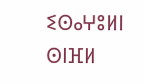ⵉⵙⴰⵖⵓⵍⵏ
ⵙⵏⴼⵍ